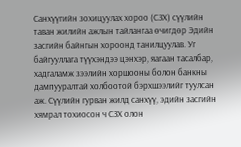Санхүүгийн зохицуулах хороо (СЗХ) сүүлийн таван жилийн ажлын тайлангаа өчигдөр Эдийн засгийн байнгын хороонд танилцуулав. Уг байгууллага түүхэндээ цэнхэр, яагаан тасалбар, хадгаламж зээлийн хоршооны болон банкны дампууралтай холбоотой бэрхшээлийг туулсан аж. Сүүлийн гурван жилд санхүү, эдийн засгийн хямрал тохиосон ч СЗХ олон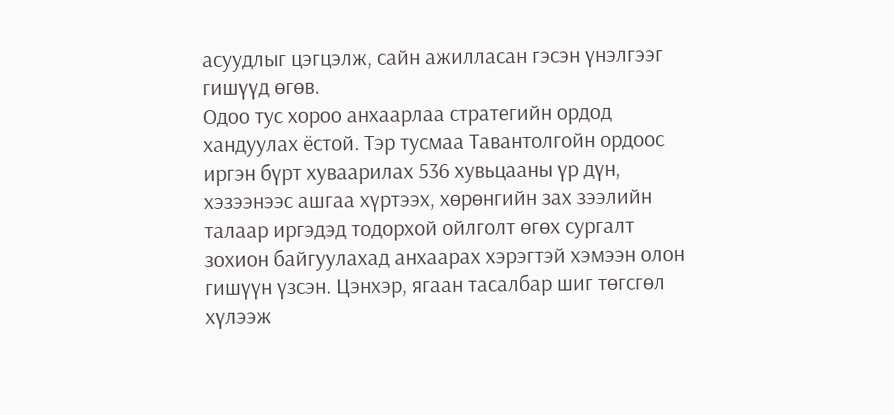асуудлыг цэгцэлж, сайн ажилласан гэсэн үнэлгээг гишүүд өгөв.
Одоо тус хороо анхаарлаа стратегийн ордод хандуулах ёстой. Тэр тусмаа Тавантолгойн ордоос иргэн бүрт хуваарилах 536 хувьцааны үр дүн, хэзээнээс ашгаа хүртээх, хөрөнгийн зах зээлийн талаар иргэдэд тодорхой ойлголт өгөх сургалт зохион байгуулахад анхаарах хэрэгтэй хэмээн олон гишүүн үзсэн. Цэнхэр, ягаан тасалбар шиг төгсгөл хүлээж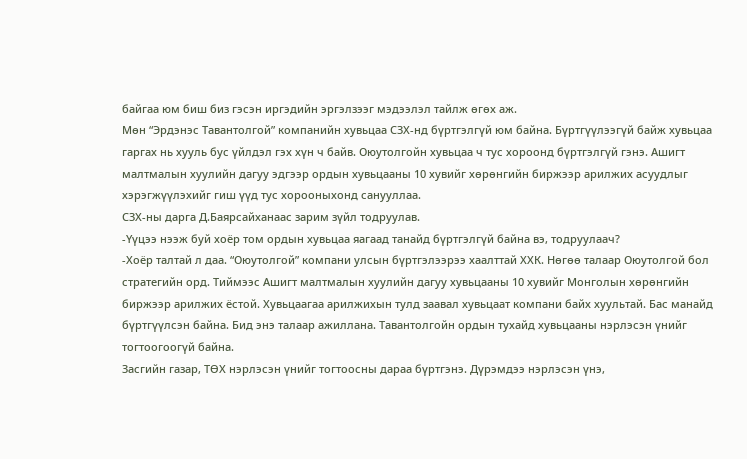байгаа юм биш биз гэсэн иргэдийн эргэлзээг мэдээлэл тайлж өгөх аж.
Мөн “Эрдэнэс Тавантолгой” компанийн хувьцаа СЗХ-нд бүртгэлгүй юм байна. Бүртгүүлээгүй байж хувьцаа гаргах нь хууль бус үйлдэл гэх хүн ч байв. Оюутолгойн хувьцаа ч тус хороонд бүртгэлгүй гэнэ. Ашигт малтмалын хуулийн дагуу эдгээр ордын хувьцааны 10 хувийг хөрөнгийн биржээр арилжих асуудлыг хэрэгжүүлэхийг гиш үүд тус хорооныхонд санууллаа.
СЗХ-ны дарга Д.Баярсайханаас зарим зүйл тодруулав.
-Үүцээ нээж буй хоёр том ордын хувьцаа яагаад танайд бүртгэлгүй байна вэ, тодруулаач?
-Хоёр талтай л даа. “Оюутолгой” компани улсын бүртгэлээрээ хаалттай ХХК. Нөгөө талаар Оюутолгой бол стратегийн орд. Тиймээс Ашигт малтмалын хуулийн дагуу хувьцааны 10 хувийг Монголын хөрөнгийн биржээр арилжих ёстой. Хувьцаагаа арилжихын тулд заавал хувьцаат компани байх хуультай. Бас манайд бүртгүүлсэн байна. Бид энэ талаар ажиллана. Тавантолгойн ордын тухайд хувьцааны нэрлэсэн үнийг тогтоогоогүй байна.
Засгийн газар, ТӨХ нэрлэсэн үнийг тогтоосны дараа бүртгэнэ. Дүрэмдээ нэрлэсэн үнэ,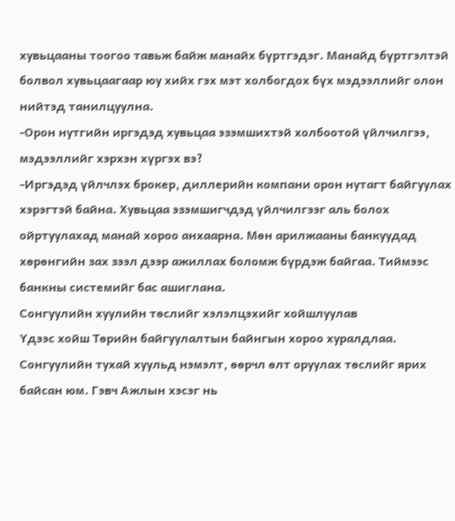хувьцааны тоогоо тавьж байж манайх бүртгэдэг. Манайд бүртгэлтэй болвол хувьцаагаар юу хийх гэх мэт холбогдох бүх мэдээллийг олон нийтэд танилцуулна.
-Орон нутгийн иргэдэд хувьцаа эзэмшихтэй холбоотой үйлчилгээ, мэдээллийг хэрхэн хүргэх вэ?
-Иргэдэд үйлчлэх брокер, диллерийн компани орон нутагт байгуулах хэрэгтэй байна. Хувьцаа эзэмшигчдэд үйлчилгээг аль болох ойртуулахад манай хороо анхаарна. Мөн арилжааны банкуудад хөрөнгийн зах зээл дээр ажиллах боломж бүрдэж байгаа. Тиймээс банкны системийг бас ашиглана.
Сонгуулийн хуулийн төслийг хэлэлцэхийг хойшлуулав
Үдээс хойш Төрийн байгуулалтын байнгын хороо хуралдлаа. Сонгуулийн тухай хуульд нэмэлт, өөрчл өлт оруулах төслийг ярих байсан юм. Гэвч Ажлын хэсэг нь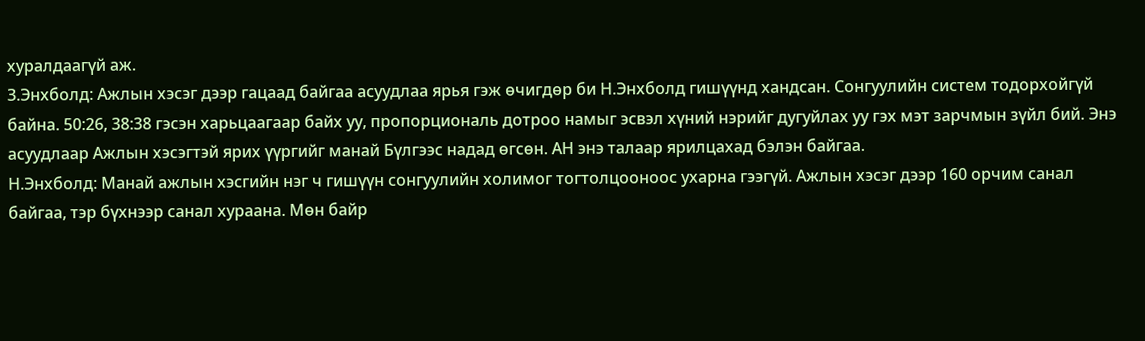хуралдаагүй аж.
З.Энхболд: Ажлын хэсэг дээр гацаад байгаа асуудлаа ярья гэж өчигдөр би Н.Энхболд гишүүнд хандсан. Сонгуулийн систем тодорхойгүй байна. 50:26, 38:38 гэсэн харьцаагаар байх уу, пропорциональ дотроо намыг эсвэл хүний нэрийг дугуйлах уу гэх мэт зарчмын зүйл бий. Энэ асуудлаар Ажлын хэсэгтэй ярих үүргийг манай Бүлгээс надад өгсөн. АН энэ талаар ярилцахад бэлэн байгаа.
Н.Энхболд: Манай ажлын хэсгийн нэг ч гишүүн сонгуулийн холимог тогтолцооноос ухарна гээгүй. Ажлын хэсэг дээр 160 орчим санал байгаа, тэр бүхнээр санал хураана. Мөн байр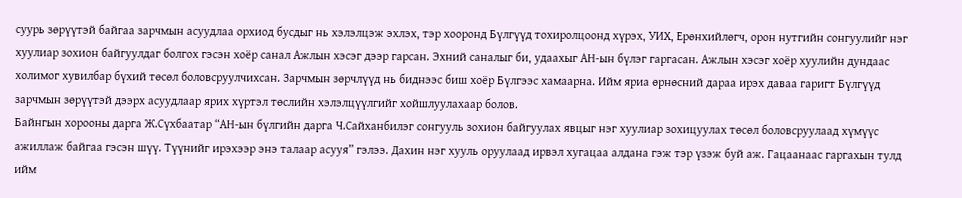суурь зөрүүтэй байгаа зарчмын асуудлаа орхиод бусдыг нь хэлэлцэж эхлэх, тэр хооронд Бүлгүүд тохиролцоонд хүрэх, УИХ, Ерөнхийлөгч, орон нутгийн сонгуулийг нэг хуулиар зохион байгуулдаг болгох гэсэн хоёр санал Ажлын хэсэг дээр гарсан. Эхний саналыг би, удаахыг АН-ын бүлэг гаргасан. Ажлын хэсэг хоёр хуулийн дундаас холимог хувилбар бүхий төсөл боловсруулчихсан. Зарчмын зөрчлүүд нь биднээс биш хоёр Бүлгээс хамаарна. Ийм яриа өрнөсний дараа ирэх даваа гаригт Бүлгүүд зарчмын зөрүүтэй дээрх асуудлаар ярих хүртэл төслийн хэлэлцүүлгийг хойшлуулахаар болов.
Байнгын хорооны дарга Ж.Сүхбаатар “АН-ын бүлгийн дарга Ч.Сайханбилэг сонгууль зохион байгуулах явцыг нэг хуулиар зохицуулах төсөл боловсруулаад хүмүүс ажиллаж байгаа гэсэн шүү. Түүнийг ирэхээр энэ талаар асууя” гэлээ. Дахин нэг хууль оруулаад ирвэл хугацаа алдана гэж тэр үзэж буй аж. Гацаанаас гаргахын тулд ийм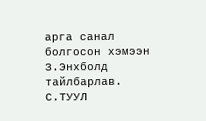арга санал болгосон хэмээн З.Энхболд тайлбарлав.
С.ТУУЛ